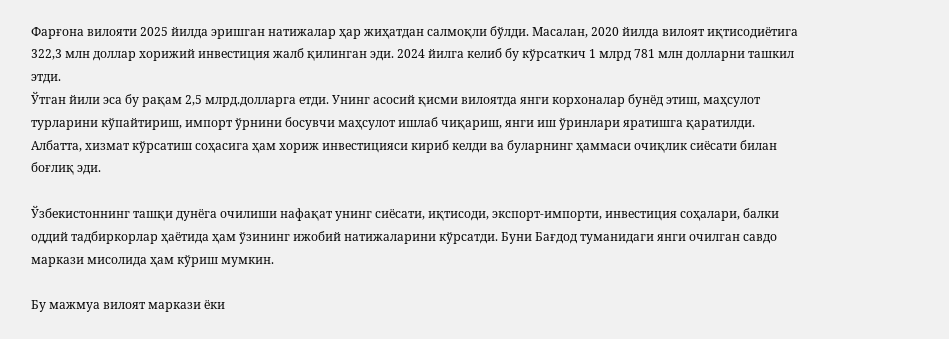Фарғона вилояти 2025 йилда эришган натижалар ҳар жиҳатдан салмоқли бўлди. Масалан, 2020 йилда вилоят иқтисодиётига 322,3 млн доллар хорижий инвестиция жалб қилинган эди. 2024 йилга келиб бу кўрсаткич 1 млрд 781 млн долларни ташкил этди.
Ўтган йили эса бу рақам 2,5 млрд.долларга етди. Унинг асосий қисми вилоятда янги корхоналар бунёд этиш, маҳсулот турларини кўпайтириш, импорт ўрнини босувчи маҳсулот ишлаб чиқариш, янги иш ўринлари яратишга қаратилди. Албатта, хизмат кўрсатиш соҳасига ҳам хориж инвестицияси кириб келди ва буларнинг ҳаммаси очиқлик сиёсати билан боғлиқ эди.

Ўзбекистоннинг ташқи дунёга очилиши нафақат унинг сиёсати, иқтисоди, экспорт-импорти, инвестиция соҳалари, балки оддий тадбиркорлар ҳаётида ҳам ўзининг ижобий натижаларини кўрсатди. Буни Бағдод туманидаги янги очилган савдо маркази мисолида ҳам кўриш мумкин.

Бу мажмуа вилоят маркази ёки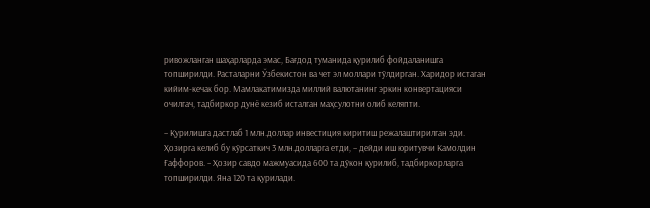ривожланган шаҳарларда эмас, Бағдод туманида қурилиб фойдаланишга топширилди. Расталарни Ўзбекистон ва чет эл моллари тўлдирган. Харидор истаган кийим-кечак бор. Мамлакатимизда миллий валютанинг эркин конвертацияси очилгач, тадбиркор дунё кезиб исталган маҳсулотни олиб келяпти.

– Қурилишга дастлаб 1 млн.доллар инвестиция киритиш режалаштирилган эди. Ҳозирга келиб бу кўрсаткич 3 млн.долларга етди, – дейди иш юритувчи Камолдин Ғаффоров. – Ҳозир савдо мажмуасида 600 та дўкон қурилиб, тадбиркорларга топширилди. Яна 120 та қурилади.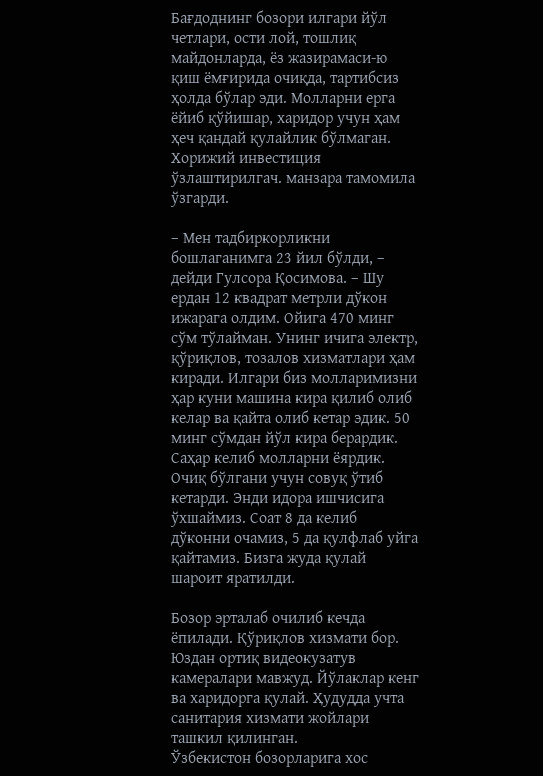Бағдоднинг бозори илгари йўл четлари, ости лой, тошлиқ майдонларда, ёз жазирамаси-ю қиш ёмғирида очиқда, тартибсиз ҳолда бўлар эди. Молларни ерга ёйиб қўйишар, харидор учун ҳам ҳеч қандай қулайлик бўлмаган. Хорижий инвестиция ўзлаштирилгач. манзара тамомила ўзгарди.

– Мен тадбиркорликни бошлаганимга 23 йил бўлди, – дейди Гулсора Қосимова. – Шу ердан 12 квадрат метрли дўкон ижарага олдим. Ойига 470 минг сўм тўлайман. Унинг ичига электр, қўриқлов, тозалов хизматлари ҳам киради. Илгари биз молларимизни ҳар куни машина кира қилиб олиб келар ва қайта олиб кетар эдик. 50 минг сўмдан йўл кира берардик. Саҳар келиб молларни ёярдик. Очиқ бўлгани учун совуқ ўтиб кетарди. Энди идора ишчисига ўхшаймиз. Соат 8 да келиб дўконни очамиз, 5 да қулфлаб уйга қайтамиз. Бизга жуда қулай шароит яратилди.

Бозор эрталаб очилиб кечда ёпилади. Қўриқлов хизмати бор. Юздан ортиқ видеокузатув камералари мавжуд. Йўлаклар кенг ва харидорга қулай. Ҳудудда учта санитария хизмати жойлари ташкил қилинган.
Ўзбекистон бозорларига хос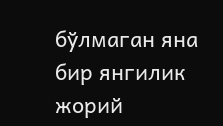бўлмаган яна бир янгилик жорий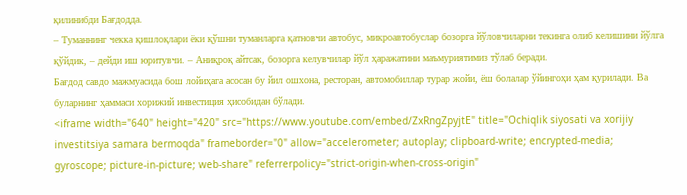қилинибди Бағдодда.
– Туманнинг чекка қишлоқлари ёки қўшни туманларга қатновчи автобус, микроавтобуслар бозорга йўловчиларни текинга олиб келишини йўлга қўйдик, – дейди иш юритувчи. – Аниқроқ айтсак, бозорга келувчилар йўл ҳаражатини маъмуриятимиз тўлаб беради.
Бағдод савдо мажмуасида бош лойиҳага асосан бу йил ошхона, ресторан, автомобиллар турар жойи, ёш болалар ўйингоҳи ҳам қурилади. Ва буларнинг ҳаммаси хорижий инвестиция ҳисобидан бўлади.
<iframe width="640" height="420" src="https://www.youtube.com/embed/ZxRngZpyjtE" title="Ochiqlik siyosati va xorijiy investitsiya samara bermoqda" frameborder="0" allow="accelerometer; autoplay; clipboard-write; encrypted-media; gyroscope; picture-in-picture; web-share" referrerpolicy="strict-origin-when-cross-origin"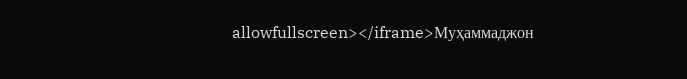allowfullscreen></iframe>Муҳаммаджон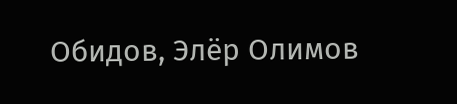Обидов, Элёр Олимов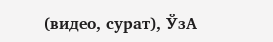(видео, сурат), ЎзА